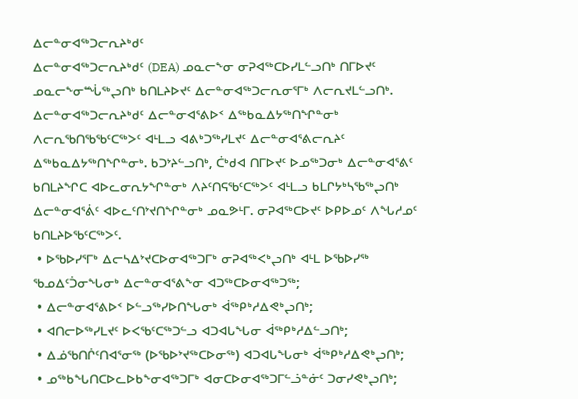ᐃᓕᓐᓂᐊᖅᑐᓕᕆᔨᒃᑯᑦ
ᐃᓕᓐᓂᐊᖅᑐᓕᕆᔨᒃᑯᑦ (DEA) ᓄᓇᓕᖕᓂ ᓂᕈᐊᖅᑕᐅᓯᒪᓪᓗᑎᒃ ᑎᒥᐅᔪᑦ ᓄᓇᓕᖕᓂᙶᖅᖢᑎᒃ ᑲᑎᒪᔨᐅᔪᑦ ᐃᓕᓐᓂᐊᖅᑐᓕᕆᓂᕐᒥᒃ ᐱᓕᕆᔪᒪᓪᓗᑎᒃ. ᐃᓕᓐᓂᐊᖅᑐᓕᕆᔨᒃᑯᑦ ᐃᓕᓐᓂᐊᕐᕕᐅᑉ ᐃᖅᑲᓇᐃᔭᖅᑎᖏᓐᓂᒃ ᐱᓕᕆᖃᑎᖃᖃᑦᑕᖅᐳᑦ ᐊᒻᒪᓗ ᐊᕕᒃᑐᖅᓯᒪᔪᑦ ᐃᓕᓐᓂᐊᕐᕕᓕᕆᔨᑦ ᐃᖅᑲᓇᐃᔭᖅᑎᖏᓐᓂᒃ. ᑲᑐᔾᔨᓪᓗᑎᒃ, ᑖᒃᑯᐊ ᑎᒥᐅᔪᑦ ᐅᓄᖅᑐᓂᒃ ᐃᓕᓐᓂᐊᕐᕕᑦ ᑲᑎᒪᔨᖏᑕ ᐊᐅᓚᓂᕆᔭᖏᓐᓂᒃ ᐱᔨᑦᑎᕋᖃᑦᑕᖅᐳᑦ ᐊᒻᒪᓗ ᑲᒪᒋᔭᒃᓴᖃᖅᖢᑎᒃ ᐃᓕᓐᓂᐊᕐᕖᑦ ᐊᐅᓚᑦᑎᔾᔪᑎᖏᓐᓂᒃ ᓄᓇᕗᒻᒥ. ᓂᕈᐊᖅᑕᐅᔪᑦ ᐅᑭᐅᓄᑦ ᐱᖓᓱᓄᑦ ᑲᑎᒪᔨᐅᖃᑦᑕᖅᐳᑦ.
 • ᐅᖃᐅᓯᕐᒥᒃ ᐃᓕᓴᐃᔾᔪᑕᐅᓂᐊᖅᑐᒥᒃ ᓂᕈᐊᖅᐸᒃᖢᑎᒃ ᐊᒻᒪ ᐅᖃᐅᓯᖅ ᖃᓄᐃᑦᑑᓂᖓᓂᒃ ᐃᓕᓐᓂᐊᕐᕕᖕᓂ ᐊᑐᖅᑕᐅᓂᐊᖅᑐᖅ;
 • ᐃᓕᓐᓂᐊᕐᕕᐅᑉ ᐅᓪᓗᖅᓯᐅᑎᖓᓂᒃ ᐋᖅᑭᒃᓱᐃᕙᒃᖢᑎᒃ;
 • ᐊᑎᓕᐅᖅᓯᒪᔪᑦ ᐅᐸᖃᑦᑕᖅᑐᓪᓗ ᐊᑐᐊᒐᖓᓂ ᐋᖅᑭᒃᓱᐃᓪᓗᑎᒃ;
 • ᐃᓅᖃᑎᒌᑦᑎᐊᕐᓂᖅ (ᐅᖃᐅᔾᔪᖅᑕᐅᓂᖅ) ᐊᑐᐊᒐᖓᓂᒃ ᐋᖅᑭᒃᓱᐃᕙᒃᖢᑎᒃ;
 • ᓄᖅᑲᖓᑎᑕᐅᓚᐅᑲᖕᓂᐊᖅᑐᒥᒃ ᐊᓂᑕᐅᓂᐊᖅᑐᒥᓪᓘᓐᓃᑦ ᑐᓂᓯᕙᒃᖢᑎᒃ;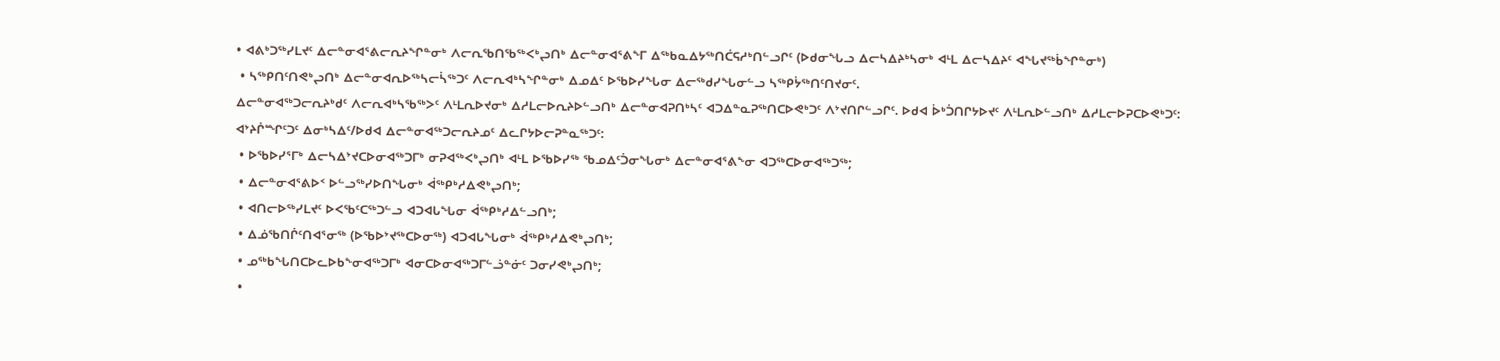• ᐊᕕᒃᑐᖅᓯᒪᔪᑦ ᐃᓕᓐᓂᐊᕐᕕᓕᕆᔨᖏᓐᓂᒃ ᐱᓕᕆᖃᑎᖃᖅᐸᒃᖢᑎᒃ ᐃᓕᓐᓂᐊᕐᕕᖕᒥ ᐃᖅᑲᓇᐃᔭᖅᑎᑖᕋᓱᒃᑎᓪᓗᒋᑦ (ᐅᑯᓂᖓᓗ ᐃᓕᓴᐃᔨᒃᓴᓂᒃ ᐊᒻᒪ ᐃᓕᓴᐃᔨᑦ ᐊᖓᔪᖅᑳᖏᓐᓂᒃ)
 • ᓴᖅᑭᑎᑦᑎᕙᒃᖢᑎᒃ ᐃᓕᓐᓂᐊᕆᐅᖅᓴᓕᓵᖅᑐᑦ ᐱᓕᕆᐊᒃᓴᖏᓐᓂᒃ ᐃᓄᐃᑦ ᐅᖃᐅᓯᖓᓂ ᐃᓕᖅᑯᓯᖓᓂᓪᓗ ᓴᖅᑭᔮᖅᑎᑦᑎᔪᓂᑦ.
ᐃᓕᓐᓂᐊᖅᑐᓕᕆᔨᒃᑯᑦ ᐱᓕᕆᐊᒃᓴᖃᖅᐳᑦ ᐱᒻᒪᕆᐅᔪᓂᒃ ᐃᓱᒪᓕᐅᕆᔨᐅᓪᓗᑎᒃ ᐃᓕᓐᓂᐊᕈᑎᒃᓴᑦ ᐊᑐᐃᓐᓇᕈᖅᑎᑕᐅᕙᒃᑐᑦ ᐱᔾᔪᑎᒋᓪᓗᒋᑦ. ᐅᑯᐊ ᐆᒃᑑᑎᒋᔭᐅᔪᑦ ᐱᒻᒪᕆᐅᓪᓗᑎᒃ ᐃᓱᒪᓕᐅᕈᑕᐅᕙᒃᑐᑦ:
ᐊᔾᔨᒌᙱᑦᑐᑦ ᐃᓂᒃᓴᐃᑦ/ᐅᑯᐊ ᐃᓕᓐᓂᐊᖅᑐᓕᕆᔨᓄᑦ ᐃᓚᒋᔭᐅᓕᕈᓐᓇᖅᑐᑦ:
 • ᐅᖃᐅᓯᕐᒥᒃ ᐃᓕᓴᐃᔾᔪᑕᐅᓂᐊᖅᑐᒥᒃ ᓂᕈᐊᖅᐸᒃᖢᑎᒃ ᐊᒻᒪ ᐅᖃᐅᓯᖅ ᖃᓄᐃᑦᑑᓂᖓᓂᒃ ᐃᓕᓐᓂᐊᕐᕕᖕᓂ ᐊᑐᖅᑕᐅᓂᐊᖅᑐᖅ;
 • ᐃᓕᓐᓂᐊᕐᕕᐅᑉ ᐅᓪᓗᖅᓯᐅᑎᖓᓂᒃ ᐋᖅᑭᒃᓱᐃᕙᒃᖢᑎᒃ;
 • ᐊᑎᓕᐅᖅᓯᒪᔪᑦ ᐅᐸᖃᑦᑕᖅᑐᓪᓗ ᐊᑐᐊᒐᖓᓂ ᐋᖅᑭᒃᓱᐃᓪᓗᑎᒃ;
 • ᐃᓅᖃᑎᒌᑦᑎᐊᕐᓂᖅ (ᐅᖃᐅᔾᔪᖅᑕᐅᓂᖅ) ᐊᑐᐊᒐᖓᓂᒃ ᐋᖅᑭᒃᓱᐃᕙᒃᖢᑎᒃ;
 • ᓄᖅᑲᖓᑎᑕᐅᓚᐅᑲᖕᓂᐊᖅᑐᒥᒃ ᐊᓂᑕᐅᓂᐊᖅᑐᒥᓪᓘᓐᓃᑦ ᑐᓂᓯᕙᒃᖢᑎᒃ;
 •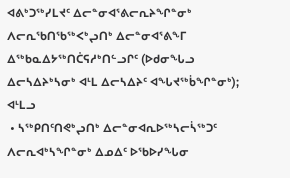ᐊᕕᒃᑐᖅᓯᒪᔪᑦ ᐃᓕᓐᓂᐊᕐᕕᓕᕆᔨᖏᓐᓂᒃ ᐱᓕᕆᖃᑎᖃᖅᐸᒃᖢᑎᒃ ᐃᓕᓐᓂᐊᕐᕕᖕᒥ ᐃᖅᑲᓇᐃᔭᖅᑎᑖᕋᓱᒃᑎᓪᓗᒋᑦ (ᐅᑯᓂᖓᓗ ᐃᓕᓴᐃᔨᒃᓴᓂᒃ ᐊᒻᒪ ᐃᓕᓴᐃᔨᑦ ᐊᖓᔪᖅᑳᖏᓐᓂᒃ); ᐊᒻᒪᓗ
 • ᓴᖅᑭᑎᑦᑎᕙᒃᖢᑎᒃ ᐃᓕᓐᓂᐊᕆᐅᖅᓴᓕᓵᖅᑐᑦ ᐱᓕᕆᐊᒃᓴᖏᓐᓂᒃ ᐃᓄᐃᑦ ᐅᖃᐅᓯᖓᓂ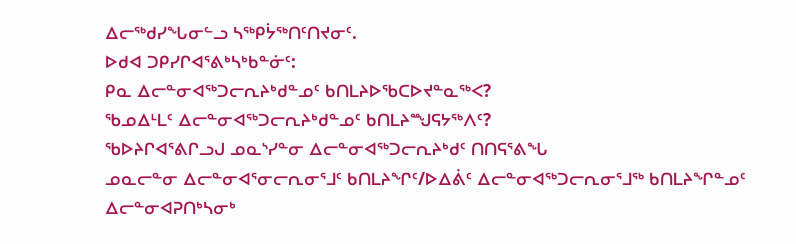ᐃᓕᖅᑯᓯᖓᓂᓪᓗ ᓴᖅᑭᔮᖅᑎᑦᑎᔪᓂᑦ.
ᐅᑯᐊ ᑐᑭᓯᒋᐊᕐᕕᒃᓴᒃᑲᓐᓃᑦ:
ᑭᓇ ᐃᓕᓐᓂᐊᖅᑐᓕᕆᔨᒃᑯᓐᓄᑦ ᑲᑎᒪᔨᐅᖃᑕᐅᔪᓐᓇᖅᐸ?
ᖃᓄᐃᒻᒪᑦ ᐃᓕᓐᓂᐊᖅᑐᓕᕆᔨᒃᑯᓐᓄᑦ ᑲᑎᒪᔨᙳᕋᔭᖅᐱᑦ?
ᖃᐅᔨᒋᐊᕐᕕᒋᓗᒍ ᓄᓇᔅᓯᓐᓂ ᐃᓕᓐᓂᐊᖅᑐᓕᕆᔨᒃᑯᑦ ᑎᑎᕋᕐᕕᖓ
ᓄᓇᓕᓐᓂ ᐃᓕᓐᓂᐊᕐᓂᓕᕆᓂᕐᒧᑦ ᑲᑎᒪᔨᖏᑦ/ᐅᐃᕖᑦ ᐃᓕᓐᓂᐊᖅᑐᓕᕆᓂᕐᒧᖅ ᑲᑎᒪᔨᖏᓐᓄᑦ ᐃᓕᓐᓂᐊᕈᑎᒃᓴᓂᒃ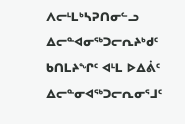ᐱᓕᒻᒪᒃᓴᕈᑎᓂᓪᓗ
ᐃᓕᓐᐊᓂᖅᑐᓕᕆᔨᒃᑯᑦ ᑲᑎᒪᔨᖏᑦ ᐊᒻᒪ ᐅᐃᕖᑦ ᐃᓕᓐᓂᐊᖅᑐᓕᕆᓂᕐᒧᑦ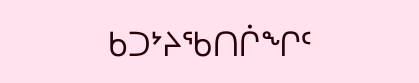ᑲᑐᔾᔨᖃᑎᒌᖏᑦ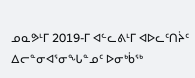ᓄᓇᕗᒻᒥ 2019-ᒥ ᐊᓪᓚᕕᒻᒥ ᐊᐅᓚᑦᑎᔩᑦ ᐃᓕᓐᓂᐊᕐᓂᖓᓐᓄᑦ ᐅᓂᒃᑳᖅ